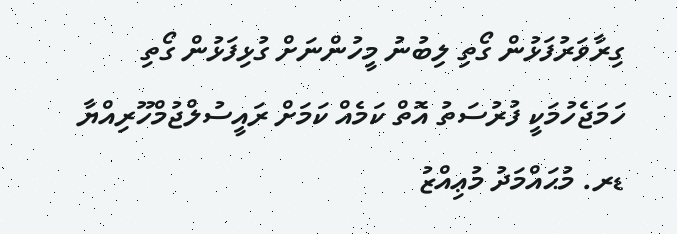ގިރާވަރުފަޅުން ގޯތި ލިބުނު މީހުންނަށް ގުޅިފަޅުން ގޯތި ހަމަޖެހުމަކީ ފުރުސަތު އޮތް ކަމެއް ކަމަށް ރައީސުލްޖުމްހޫރިއްޔާ ޑރ. މުޙައްމަދު މުޢިއްޒު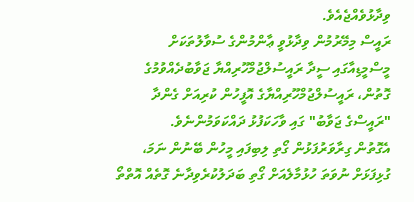ވިދާޅުވެއްޖެއެވެ.
ރައީސް މިމޭރުމުން ވިދާޅުވީ ޢާންމުންގެ ސުވާލުތަކަށް މީސްމީޑިއާގައި ސީދާ ރައީސުލްޖުމްހޫރިއްޔާ ޖަވާބުދެއްވުމުގެ ގޮތުން، ރައީސުލްޖުމްހޫރިއްޔާގެ އޮފީހުން ކުރިއަށް ގެންދާ "ރައީސްގެ ޖަވާބު" ގައި ވާހަކަފުޅު ދައްކަވަމުންނެވެ.
އެގޮތުން ގިރާވަރުފަޅުން ގޯތި ލިބިފައި މީހުން ބޭނުން ނަމަ، ގުޅިފަޅަށް ނުވަތަ ހުޅުމާލެއަށް ގޯތި ބަދަލުކުރެވިދާނެ ގޮތެއް އޮތްތޯ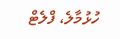ހުޅުމާލެ، ފްލެޓް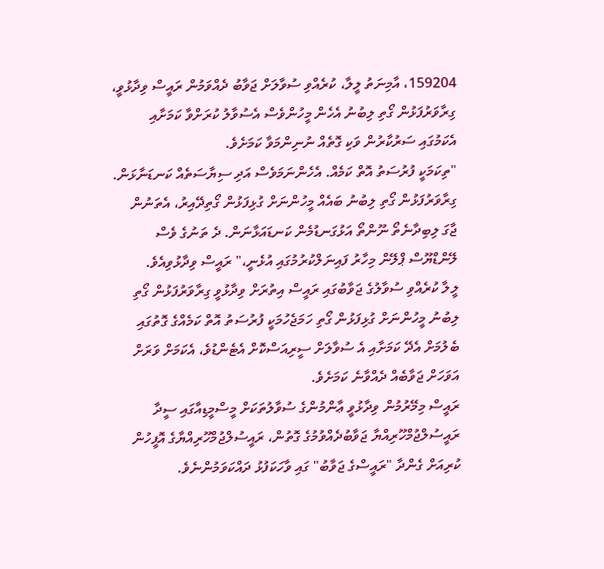159204، އާމިނަތު ލީލާ، ކުރެއްވި ސުވާލަށް ޖަވާބު ދެއްވަމުން ރައީސް ވިދާޅުވީ، ގިރާވަރުފަޅުން ގޯތި ލިބުނު އެހެން މީހުންވެސް އެސުވާލު ކުރަށްވާ ކަމަށާއި އެކަމުގައި ސަރުކާރުން ވަކި ގޮތެއް ނުނިންމަވާ ކަމަށެވެ.
"ތިކަމަކީ ފުރުސަތު އޮތް ކަމެއް. އެހެންނަމަވެސް އަދި ސިޔާސަތެއް ކަނޑަނާޅަން. ގިރާވަރުފަޅުން ގޯތި ލިބުނު ބައެއް މީހުންނަށް ގުޅިފަޅުން ގޯތިދޭއިރު، އެތަނުން ޖާގަ ލިބިދާނެތޯ ނޫންތޯ އަޅުގަނޑުމެން ކަނޑައަޅާނަން. ދެ ތަނުގެ ވެސް ލޭންޑްޔޫސް ޕްލޭން މިހާރު ފައިނަލްކުރުމުގައި އުޅެނީ،" ރައީސް ވިދާޅުވިއެވެ.
ލީލާ ކުރެއްވި ސުވާލުގެ ޖަވާބުގައި ރައީސް އިތުރަށް ވިދާޅުވީ ގިރާވަރުފަޅުން ގޯތި ލިބުނު މީހުންނަށް ގުޅިފަޅުން ގޯތި ހަމަޖެހުމަކީ ފުރުސަތު އޮތް ކަމެއްގެ ގޮތުގައި ބެލުމަށް އެދޭ ކަމަށާއި އެ ސުވާލަށް ސީރިއަސްކޮށް އެޓެންޑުވެ، އެކަމަށް ވަރަށް އަވަހަށް ޖަވާބެއް ދެއްވާނެ ކަމަށެވެ.
ރައީސް މިމޭރުމުން ވިދާޅުވީ ޢާންމުންގެ ސުވާލުތަކަށް މީސްމީޑިއާގައި ސީދާ ރައީސުލްޖުމްހޫރިއްޔާ ޖަވާބުދެއްވުމުގެ ގޮތުން، ރައީސުލްޖުމްހޫރިއްޔާގެ އޮފީހުން ކުރިއަށް ގެންދާ "ރައީސްގެ ޖަވާބު" ގައި ވާހަކަފުޅު ދައްކަވަމުންނެވެ.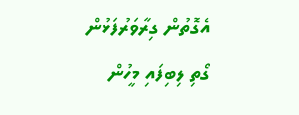އެގޮތުން ގިރާވަރުފަޅުން ގޯތި ލިބިފައި މީހުން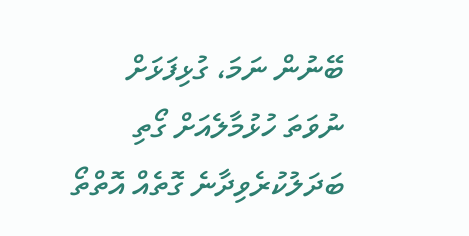ބޭނުން ނަމަ، ގުޅިފަޅަށް ނުވަތަ ހުޅުމާލެއަށް ގޯތި ބަދަލުކުރެވިދާނެ ގޮތެއް އޮތްތޯ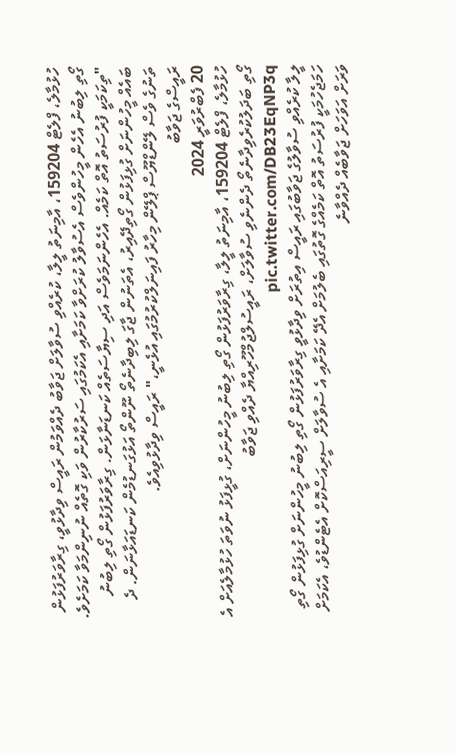ހުޅުމާލެ، ފްލެޓް 159204، އާމިނަތު ލީލާ، ކުރެއްވި ސުވާލަށް ޖަވާބު ދެއްވަމުން ރައީސް ވިދާޅުވީ، ގިރާވަރުފަޅުން ގޯތި ލިބުނު އެހެން މީހުންވެސް އެސުވާލު ކުރަށްވާ ކަމަށާއި އެކަމުގައި ސަރުކާރުން ވަކި ގޮތެއް ނުނިންމަވާ ކަމަށެވެ.
"ތިކަމަކީ ފުރުސަތު އޮތް ކަމެއް. އެހެންނަމަވެސް އަދި ސިޔާސަތެއް ކަނޑަނާޅަން. ގިރާވަރުފަޅުން ގޯތި ލިބުނު ބައެއް މީހުންނަށް ގުޅިފަޅުން ގޯތިދޭއިރު، އެތަނުން ޖާގަ ލިބިދާނެތޯ ނޫންތޯ އަޅުގަނޑުމެން ކަނޑައަޅާނަން. ދެ ތަނުގެ ވެސް ލޭންޑްޔޫސް ޕްލޭން މިހާރު ފައިނަލްކުރުމުގައި އުޅެނީ،" ރައީސް ވިދާޅުވިއެވެ.
ރައީސްގެ ޖަވާބު
20 ފެބްރުވަރީ 2024
ހުޅުމާލެ، ފްލެޓް 159204، އާމިނަތު ލީލާ، ގިރާވަރުފަޅުން ގޯތި ލިބުނު މީހުންނަށް، ގުޅީފަޅު ނުވަތަ ހުޅުމާލެއަށް އެ ގޯތި ބަދަލުކުރެވިދާނެތޯ ދެންނެވި ސުވާލަށް، ރައީސުލްޖުމްހޫރިއްޔާ ދެއްވި ޖަވާބު pic.twitter.com/DB23EqNP3q
ލީލާ ކުރެއްވި ސުވާލުގެ ޖަވާބުގައި ރައީސް އިތުރަށް ވިދާޅުވީ ގިރާވަރުފަޅުން ގޯތި ލިބުނު މީހުންނަށް ގުޅިފަޅުން ގޯތި ހަމަޖެހުމަކީ ފުރުސަތު އޮތް ކަމެއްގެ ގޮތުގައި ބެލުމަށް އެދޭ ކަމަށާއި އެ ސުވާލަށް ސީރިއަސްކޮށް އެޓެންޑުވެ، އެކަމަށް ވަރަށް އަވަހަށް ޖަވާބެއް ދެއްވާނެ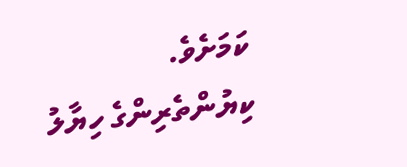ކަމަށެވެ.
ކިޔުންތެރިންގެ ހިޔާލު